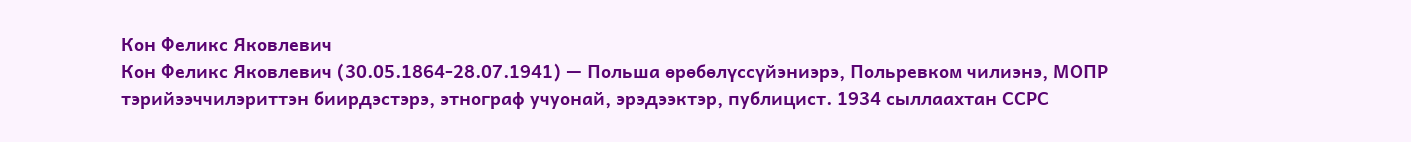Кон Феликс Яковлевич
Кон Феликс Яковлевич (30.05.1864-28.07.1941) — Польша өрөбөлүссүйэниэрэ, Польревком чилиэнэ, МОПР тэрийээччилэриттэн биирдэстэрэ, этнограф учуонай, эрэдээктэр, публицист. 1934 сыллаахтан ССРС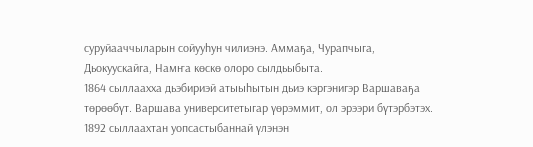суруйааччыларын сойууһун чилиэнэ. Аммаҕа, Чурапчыга, Дьокуускайга, Намҥа көскө олоро сылдьыбыта.
1864 сыллаахха дьэбириэй атыыһытын дьиэ кэргэнигэр Варшаваҕа төрөөбүт. Варшава университетыгар үөрэммит, ол эрээри бүтэрбэтэх.
1892 сыллаахтан уопсастыбаннай үлэнэн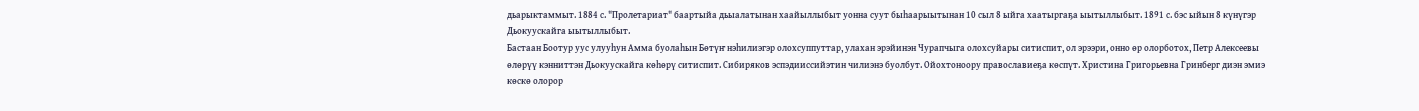дьарыктаммыт. 1884 с. "Пролетариат" баартыйа дьыалатынан хаайыллыбыт уонна суут быһаарыытынан 10 сыл 8 ыйга хаатыргаҕа ыытыллыбыт. 1891 с. бэс ыйын 8 күнүгэр Дьокуускайга ыытыллыбыт.
Бастаан Боотур уус улууһун Амма буолаһын Бөтүҥ нэһилиэгэр олохсуппуттар, улахан эрэйинэн Чурапчыга олохсуйары ситиспит, ол эрээри, онно өр олорботох, Петр Алексеевы өлөрүү кэнниттэн Дьокуускайга көһөрү ситиспит. Сибиряков эспэдииссийэтин чилиэнэ буолбут. Ойохтоноору православиеҕа көспүт. Христина Григорьевна Гринберг диэн эмиэ көскө олорор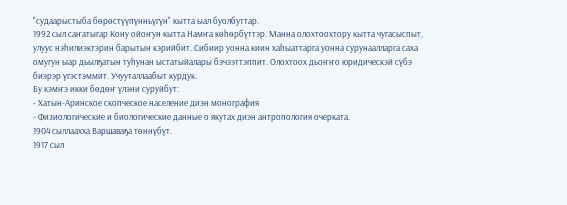"судаарыстыба бөрөстүүпүнньүгүн" кытта ыал буолбуттар.
1992 сыл саҥатыгар Кону ойоҥун кытта Намҥа көһөрбүттэр. Манна олохтоохтору кытта чугасыспыт, улуус нэһилиэктэрин барытын кэрийбит. Сибиир уонна киин хаһыаттарга уонна сурунаалларга саха омугун ыар дьылҕатын туһунан ыстатыйалары бэчээттэппит. Олохтоох дьоҥҥо юридическэй сүбэ биэрэр үгэстэммит. Учууталлаабыт курдук.
Бу кэмҥэ икки бөдөҥ үлэни суруйбут:
- Хатын-Аринское скопческое население диэн монография
- Физиологические и биологические данные о якутах диэн антропология очерката.
1904 сыллаахха Варшаваҕа төннүбүт.
1917 сыл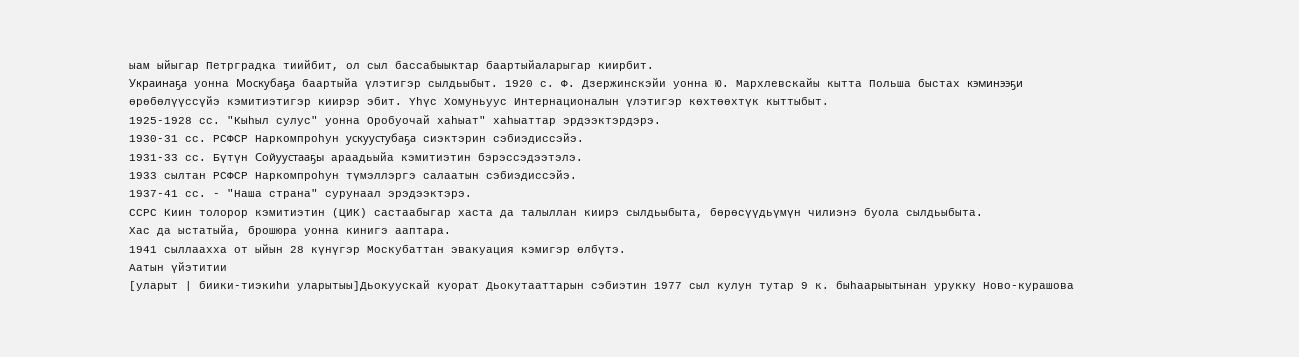ыам ыйыгар Петрградка тиийбит, ол сыл бассабыыктар баартыйаларыгар киирбит.
Украинаҕа уонна Москубаҕа баартыйа үлэтигэр сылдьыбыт. 1920 с. Ф. Дзержинскэйи уонна Ю. Мархлевскайы кытта Польша быстах кэминээҕи өрөбөлүүссүйэ кэмитиэтигэр киирэр эбит. Үһүс Хомуньуус Интернационалын үлэтигэр көхтөөхтүк кыттыбыт.
1925-1928 сс. "Кыһыл сулус" уонна Оробуочай хаһыат" хаһыаттар эрдээктэрдэрэ.
1930-31 сс. РСФСР Наркомпроһун ускуустубаҕа сиэктэрин сэбиэдиссэйэ.
1931-33 сс. Бүтүн Сойуустааҕы араадьыйа кэмитиэтин бэрэссэдээтэлэ.
1933 сылтан РСФСР Наркомпроһун түмэллэргэ салаатын сэбиэдиссэйэ.
1937-41 сс. - "Наша страна" сурунаал эрэдээктэрэ.
ССРС Киин толорор кэмитиэтин (ЦИК) састаабыгар хаста да талыллан киирэ сылдьыбыта, бөрөсүүдьүмүн чилиэнэ буола сылдьыбыта.
Хас да ыстатыйа, брошюра уонна кинигэ ааптара.
1941 сыллаахха от ыйын 28 күнүгэр Москубаттан эвакуация кэмигэр өлбүтэ.
Аатын үйэтитии
[уларыт | биики-тиэкиһи уларытыы]Дьокуускай куорат Дьокутааттарын сэбиэтин 1977 сыл кулун тутар 9 к. быһаарыытынан урукку Ново-курашова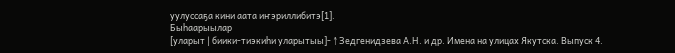уулуссаҕа кини аата иҥэриллибитэ[1].
Быһаарыылар
[уларыт | биики-тиэкиһи уларытыы]- ↑ Зедгенидзева А.Н. и др. Имена на улицах Якутска. Выпуск 4.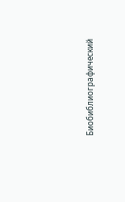Биобиблиографический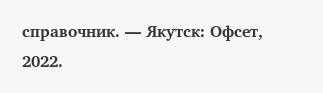справочник. — Якутск: Офсет, 2022.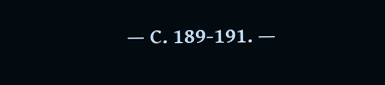— С. 189-191. —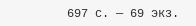697 с. — 69 экз.